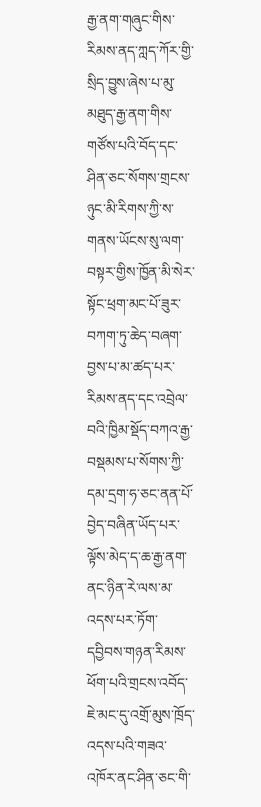རྒྱ་ནག་གཞུང་གིས་རིམས་ནད་ཀླད་ཀོར་གྱི་སྲིད་བྱུས་ཞེས་པ་མུ་མཐུད་རྒྱ་ནག་གིས་གཙོས་པའི་བོད་དང་ཤིན་ཅང་སོགས་གྲངས་ཉུང་མི་རིགས་ཀྱི་ས་གནས་ཡོངས་སུ་ལག་བསྟར་གྱིས་ཁྱོན་མི་སེར་སྟོང་ཕྲག་མང་པོ་ཟུར་བཀག་ཏུ་ཆེད་བཞག་བྱས་པ་མ་ཚད་པར་རིམས་ནད་དང་འབྲེལ་བའི་ཁྱིམ་སྡོད་བཀའ་རྒྱ་བསྡམས་པ་སོགས་ཀྱི་དམ་དྲག་ཧ་ཅང་ནན་པོ་བྱེད་བཞིན་ཡོད་པར་ལྟོས་མེད་ད་ཆ་རྒྱ་ནག་ནང་ཉིན་རེ་ལས་མ་འདས་པར་ཏོག་དབྱིབས་གཉན་རིམས་ཕོག་པའི་གྲངས་འབོད་ཇེ་མང་དུ་འགྲོ་མུས་ཁྲོད་འདས་པའི་གཟའ་འཁོར་ནང་ཤིན་ཅང་གི་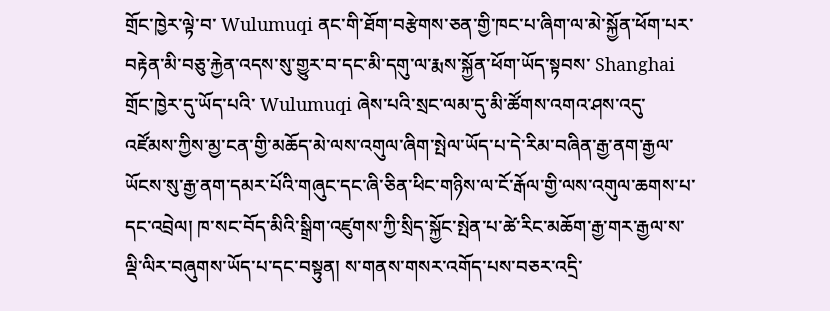གྲོང་ཁྱེར་ལྟེ་བ་ Wulumuqi ནང་གི་ཐོག་བརྩེགས་ཅན་གྱི་ཁང་པ་ཞིག་ལ་མེ་སྐྱོན་ཕོག་པར་བརྟེན་མི་བཅུ་རྐྱེན་འདས་སུ་གྱུར་བ་དང་མི་དགུ་ལ་རྨས་སྐྱོན་ཕོག་ཡོད་སྟབས་ Shanghai གྲོང་ཁྱེར་དུ་ཡོད་པའི་ Wulumuqi ཞེས་པའི་སྲང་ལམ་དུ་མི་ཚོགས་འགའ་ཤས་འདུ་འཛོམས་ཀྱིས་མྱ་ངན་གྱི་མཆོད་མེ་ལས་འགུལ་ཞིག་སྤེལ་ཡོད་པ་དེ་རིམ་བཞིན་རྒྱ་ནག་རྒྱལ་ཡོངས་སུ་རྒྱ་ནག་དམར་པོའི་གཞུང་དང་ཞི་ཅིན་ཕིང་གཉིས་ལ་ངོ་རྒོལ་གྱི་ལས་འགུལ་ཆགས་པ་དང་འབྲེལ། ཁ་སང་བོད་མིའི་སྒྲིག་འཛུགས་ཀྱི་སྲིད་སྐྱོང་སྤེན་པ་ཚེ་རིང་མཆོག་རྒྱ་གར་རྒྱལ་ས་ལྡི་ལིར་བཞུགས་ཡོད་པ་དང་བསྟུན། ས་གནས་གསར་འགོད་པས་བཅར་འདྲི་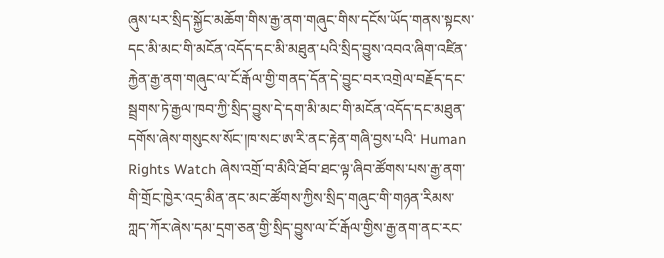ཞུས་པར་སྲིད་སྐྱོང་མཆོག་གིས་རྒྱ་ནག་གཞུང་གིས་དངོས་ཡོད་གནས་སྟངས་དང་མི་མང་གི་མངོན་འདོད་དང་མི་མཐུན་པའི་སྲིད་བྱུས་འབའ་ཞིག་འཛིན་རྐྱེན་རྒྱ་ནག་གཞུང་ལ་ངོ་རྒོལ་གྱི་གནད་དོན་དེ་བྱུང་བར་འགྲེལ་བརྗོད་དང་སྦྲགས་ཏེ་རྒྱལ་ཁབ་ཀྱི་སྲིད་བྱུས་དེ་དག་མི་མང་གི་མངོན་འདོད་དང་མཐུན་དགོས་ཞེས་གསུངས་སོང་།ཁ་སང་ཨ་རི་ནང་རྟེན་གཞི་བྱས་པའི་ Human Rights Watch ཞེས་འགྲོ་བ་མིའི་ཐོབ་ཐང་ལྟ་ཞིབ་ཚོགས་པས་རྒྱ་ནག་གི་གྲོང་ཁྱེར་འདྲ་མིན་ནང་མང་ཚོགས་ཀྱིས་སྲིད་གཞུང་གི་གཉན་རིམས་ཀླད་ཀོར་ཞེས་དམ་དྲག་ཅན་གྱི་སྲིད་བྱུས་ལ་ངོ་རྒོལ་གྱིས་རྒྱ་ནག་ནང་རང་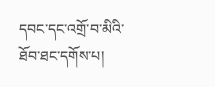དབང་དང་འགྲོ་བ་མིའི་ཐོབ་ཐང་དགོས་པ།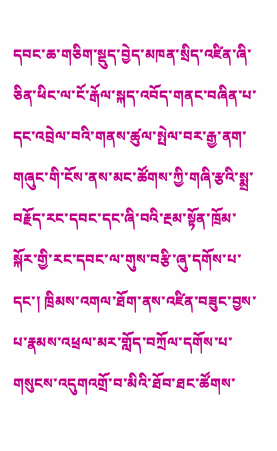དབང་ཆ་གཅིག་སྡུད་བྱེད་མཁན་སྲིད་འཛིན་ཞི་ཅིན་ཕིང་ལ་ངོ་རྒོལ་སྐད་འབོད་གནང་བཞིན་པ་དང་འབྲེལ་བའི་གནས་ཚུལ་སྤེལ་བར་རྒྱ་ནག་གཞུང་གི་ངོས་ནས་མང་ཚོགས་ཀྱི་གཞི་རྩའི་སྨྲ་བརྗོད་རང་དབང་དང་ཞི་བའི་རྔམ་སྟོན་ཁྲོམ་སྐོར་གྱི་རང་དབང་ལ་གུས་བརྩི་ཞུ་དགོས་པ་དང་། ཁྲིམས་འགལ་ཐོག་ནས་འཛིན་བཟུང་བྱས་པ་རྣམས་འཕྲལ་མར་གློད་བཀྲོལ་དགོས་པ་གསུངས་འདུགའགྲོ་བ་མིའི་ཐོབ་ཐང་ཚོགས་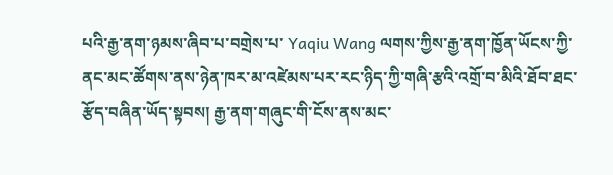པའི་རྒྱ་ནག་ཉམས་ཞིབ་པ་བགྲེས་པ་ Yaqiu Wang ལགས་ཀྱིས་རྒྱ་ནག་ཁྱོན་ཡོངས་ཀྱི་ནང་མང་ཚོགས་ནས་ཉེན་ཁར་མ་འཛེམས་པར་རང་ཉིད་ཀྱི་གཞི་རྩའི་འགྲོ་བ་མིའི་ཐོབ་ཐང་རྩོད་བཞིན་ཡོད་སྟབས། རྒྱ་ནག་གཞུང་གི་ངོས་ནས་མང་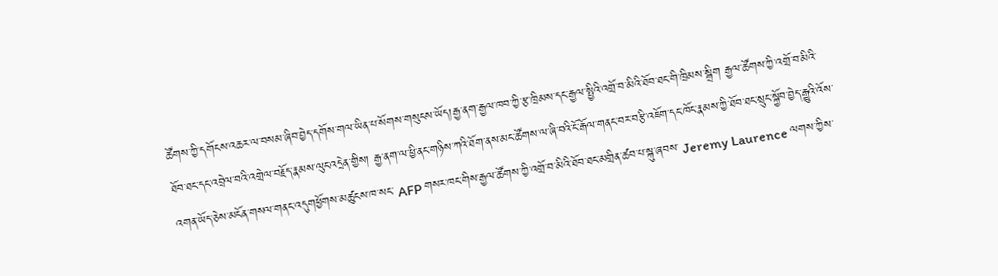ཚོགས་ཀྱི་དགོངས་འཆར་ལ་བསམ་ཞིབ་བྱེད་དགོས་གལ་ཡིན་པ་སོགས་གསུངས་ཡོད།རྒྱ་ནག་རྒྱལ་ཁབ་ཀྱི་རྩ་ཁྲིམས་དང་རྒྱལ་སྤྱིའི་འགྲོ་བ་མིའི་ཐོབ་ཐང་གི་ཁྲིམས་སྒྲིག རྒྱལ་ཚོགས་ཀྱི་འགྲོ་བ་མིའི་ཐོབ་ཐང་དང་འབྲེལ་བའི་འགྲེལ་བརྗོད་རྣམས་ལུང་འདྲེན་གྱིས། རྒྱ་ནག་ལ་ཕྱི་ནང་གཉིས་ཀའི་ཐོག་ནས་མང་ཚོགས་ལ་ཞི་བའི་ངོ་རྒོལ་གནང་བར་བརྩི་འཇོག་དང་ཁོང་རྣམས་ཀྱི་ཐོབ་ཐང་སྲུང་སྐྱོབ་བྱེད་རྒྱུའི་འོས་འགན་ཡོད་ཅེས་མངོན་གསལ་གནང་འདུགཕྱོགས་མཚུངས་ཁ་སང་ AFP གསར་ཁང་གིས་རྒྱལ་ཚོགས་ཀྱི་འགྲོ་བ་མིའི་ཐོབ་ཐང་མགྲིན་ཚབ་པ་སྐུ་ཞབས་ Jeremy Laurence ལགས་ཀྱིས་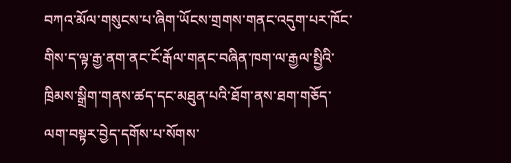བཀའ་མོལ་གསུངས་པ་ཞིག་ཡོངས་གྲགས་གནང་འདུག་པར་ཁོང་གིས་ད་ལྟ་རྒྱ་ནག་ནང་ངོ་རྒོལ་གནང་བཞིན་ཁག་ལ་རྒྱལ་སྤྱིའི་ཁྲིམས་སྒྲིག་གནས་ཚད་དང་མཐུན་པའི་ཐོག་ནས་ཐག་གཅོད་ལག་བསྟར་བྱེད་དགོས་པ་སོགས་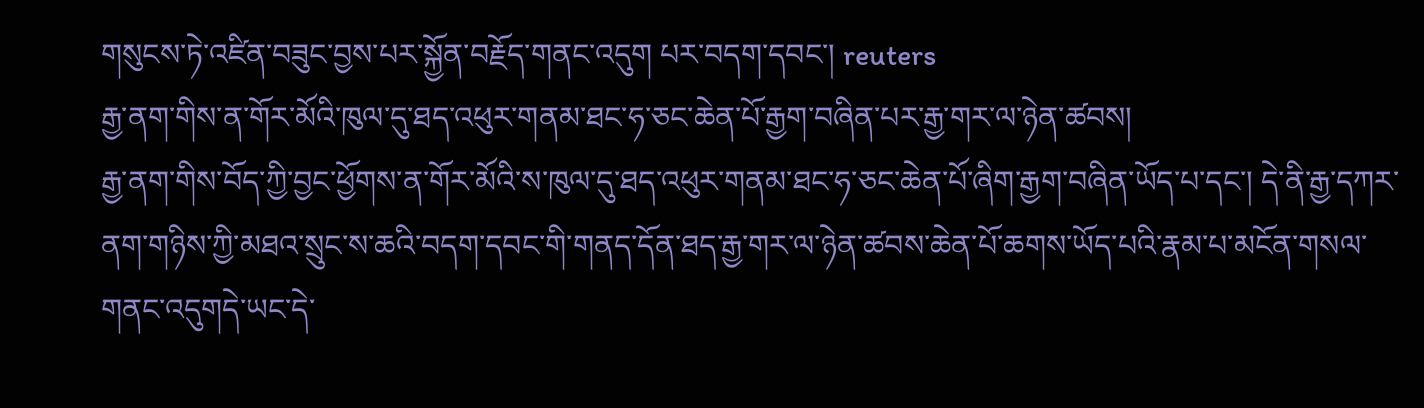གསུངས་ཏེ་འཛིན་བཟུང་བྱས་པར་སྐྱོན་བརྗོད་གནང་འདུག པར་བདག་དབང་། reuters
རྒྱ་ནག་གིས་ན་གོར་མོའི་ཁུལ་དུ་ཐད་འཕུར་གནམ་ཐང་ཧ་ཅང་ཆེན་པོ་རྒྱག་བཞིན་པར་རྒྱ་གར་ལ་ཉེན་ཚབས།
རྒྱ་ནག་གིས་བོད་ཀྱི་བྱང་ཕྱོགས་ན་གོར་མོའི་ས་ཁུལ་དུ་ཐད་འཕུར་གནམ་ཐང་ཧ་ཅང་ཆེན་པོ་ཞིག་རྒྱག་བཞིན་ཡོད་པ་དང་། དེ་ནི་རྒྱ་དཀར་ནག་གཉིས་ཀྱི་མཐའ་སྲུང་ས་ཆའི་བདག་དབང་གི་གནད་དོན་ཐད་རྒྱ་གར་ལ་ཉེན་ཚབས་ཆེན་པོ་ཆགས་ཡོད་པའི་རྣམ་པ་མངོན་གསལ་གནང་འདུགདེ་ཡང་དེ་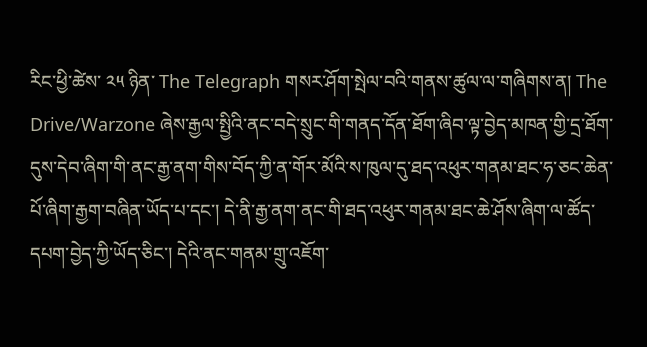རིང་ཕྱི་ཚེས་ ༢༥ ཉིན་ The Telegraph གསར་ཤོག་སྤེལ་བའི་གནས་ཚུལ་ལ་གཞིགས་ན། The Drive/Warzone ཞེས་རྒྱལ་སྤྱིའི་ནང་བདེ་སྲུང་གི་གནད་དོན་ཐོག་ཞིབ་ལྟ་བྱེད་མཁན་གྱི་དྲ་ཐོག་དུས་དེབ་ཞིག་གི་ནང་རྒྱ་ནག་གིས་བོད་ཀྱི་ན་གོར་མོའི་ས་ཁུལ་དུ་ཐད་འཕུར་གནམ་ཐང་ཧ་ཅང་ཆེན་པོ་ཞིག་རྒྱག་བཞིན་ཡོད་པ་དང་། དེ་ནི་རྒྱ་ནག་ནང་གི་ཐད་འཕུར་གནམ་ཐང་ཆེ་ཤོས་ཞིག་ལ་ཚོད་དཔག་བྱེད་ཀྱི་ཡོད་ཅིང་། དེའི་ནང་གནམ་གྲུ་འཇོག་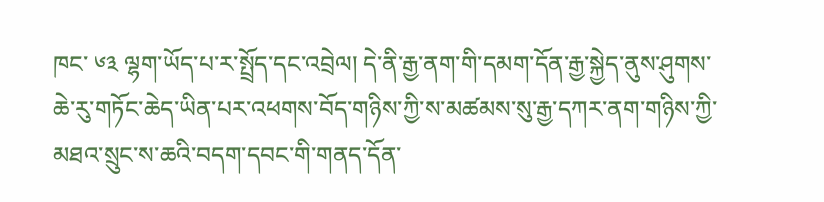ཁང་ ༦༣ ལྷག་ཡོད་པ་ར་སྤྲོད་དང་འབྲེལ། དེ་ནི་རྒྱ་ནག་གི་དམག་དོན་རྒྱ་སྐྱེད་ནུས་ཤུགས་ཆེ་རུ་གཏོང་ཆེད་ཡིན་པར་འཕགས་བོད་གཉིས་ཀྱི་ས་མཚམས་སུ་རྒྱ་དཀར་ནག་གཉིས་ཀྱི་མཐའ་སྲུང་ས་ཆའི་བདག་དབང་གི་གནད་དོན་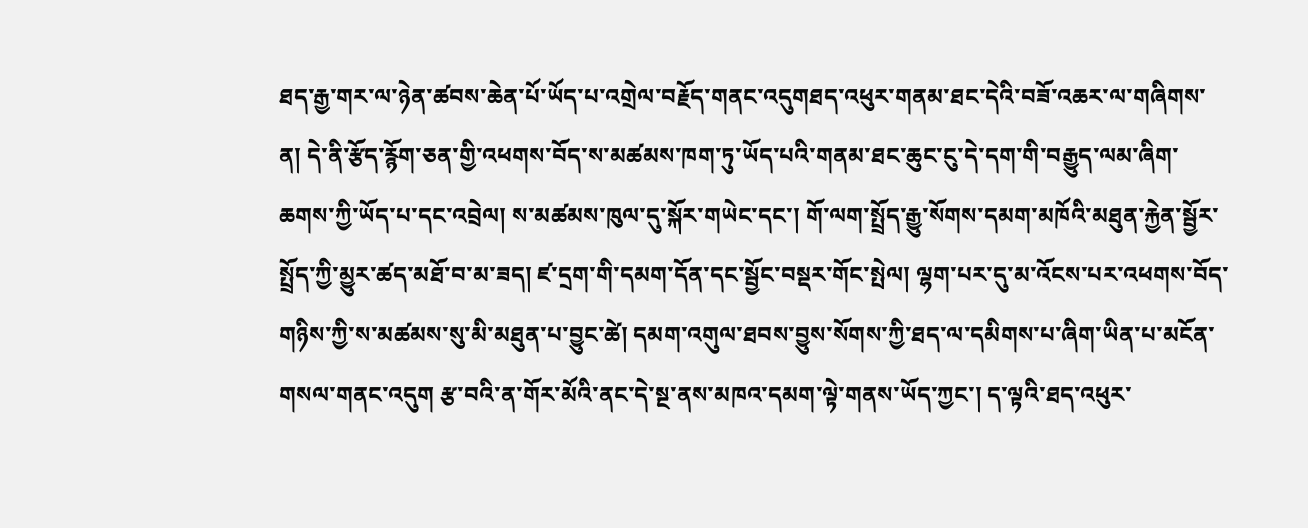ཐད་རྒྱ་གར་ལ་ཉེན་ཚབས་ཆེན་པོ་ཡོད་པ་འགྲེལ་བརྗོད་གནང་འདུགཐད་འཕུར་གནམ་ཐང་དེའི་བཟོ་འཆར་ལ་གཞིགས་ན། དེ་ནི་རྩོད་རྙོག་ཅན་གྱི་འཕགས་བོད་ས་མཚམས་ཁག་ཏུ་ཡོད་པའི་གནམ་ཐང་ཆུང་ངུ་དེ་དག་གི་བརྒྱུད་ལམ་ཞིག་ཆགས་ཀྱི་ཡོད་པ་དང་འབྲེལ། ས་མཚམས་ཁུལ་དུ་སྐོར་གཡེང་དང་། གོ་ལག་སྤྲོད་རྒྱུ་སོགས་དམག་མཁོའི་མཐུན་རྐྱེན་སྦྱོར་སྤྲོད་ཀྱི་མྱུར་ཚད་མཐོ་བ་མ་ཟད། ཛ་དྲག་གི་དམག་དོན་དང་སྦྱོང་བསྡར་གོང་སྤེལ། ལྷག་པར་དུ་མ་འོངས་པར་འཕགས་བོད་གཉིས་ཀྱི་ས་མཚམས་སུ་མི་མཐུན་པ་བྱུང་ཚེ། དམག་འགུལ་ཐབས་བྱུས་སོགས་ཀྱི་ཐད་ལ་དམིགས་པ་ཞིག་ཡིན་པ་མངོན་གསལ་གནང་འདུག རྩ་བའི་ན་གོར་མོའི་ནང་དེ་སྔ་ནས་མཁའ་དམག་ལྟེ་གནས་ཡོད་ཀྱང་། ད་ལྟའི་ཐད་འཕུར་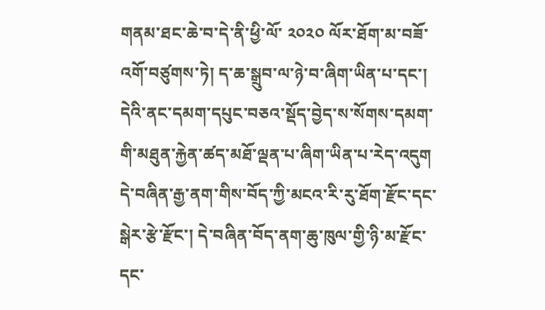གནམ་ཐང་ཆེ་བ་དེ་ནི་ཕྱི་ལོ་ ༢༠༢༠ ལོར་ཐོག་མ་བཟོ་འགོ་བཙུགས་ཏེ། ད་ཆ་སྒྲུབ་ལ་ཉེ་བ་ཞིག་ཡིན་པ་དང་། དེའི་ནང་དམག་དཔུང་བཅའ་སྡོད་བྱེད་ས་སོགས་དམག་གི་མཐུན་རྐྱེན་ཚད་མཐོ་ལྡན་པ་ཞིག་ཡིན་པ་རེད་འདུག དེ་བཞིན་རྒྱ་ནག་གིས་བོད་ཀྱི་མངའ་རི་རུ་ཐོག་རྫོང་དང་སྒེར་རྩེ་རྫོང་། དེ་བཞིན་བོད་ནག་ཆུ་ཁུལ་གྱི་ཉི་མ་རྫོང་དང་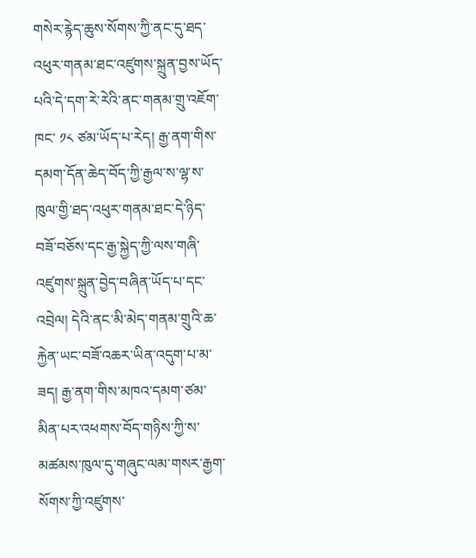གསེར་རྙེད་ཆུས་སོགས་ཀྱི་ནང་དུ་ཐད་འཕུར་གནམ་ཐང་འཛུགས་སྐྲུན་བྱས་ཡོད་པའི་དེ་དག་རེ་རེའི་ནང་གནམ་གྲུ་འཇོག་ཁང་ ༡༨ ཙམ་ཡོད་པ་རེད། རྒྱ་ནག་གིས་དམག་དོན་ཆེད་བོད་ཀྱི་རྒྱལ་ས་ལྷ་ས་ཁུལ་གྱི་ཐད་འཕུར་གནམ་ཐང་དེ་ཉིད་བཟོ་བཅོས་དང་རྒྱ་སྐྱེད་ཀྱི་ལས་གཞི་འཛུགས་སྐྲུན་བྱེད་བཞིན་ཡོད་པ་དང་འབྲེལ། དེའི་ནང་མི་མེད་གནམ་གྲུའི་ཆ་རྐྱེན་ཡང་བཟོ་འཆར་ཡིན་འདུག་པ་མ་ཟད། རྒྱ་ནག་གིས་མཁའ་དམག་ཙམ་མིན་པར་འཕགས་བོད་གཉིས་ཀྱི་ས་མཚམས་ཁུལ་དུ་གཞུང་ལམ་གསར་རྒྱག་སོགས་ཀྱི་འཛུགས་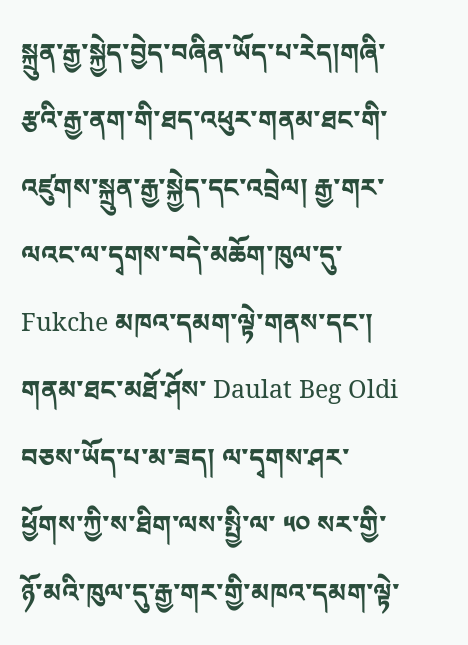སྐྲུན་རྒྱ་སྐྱེད་བྱེད་བཞིན་ཡོད་པ་རེད།གཞི་རྩའི་རྒྱ་ནག་གི་ཐད་འཕུར་གནམ་ཐང་གི་འཛུགས་སྐྲུན་རྒྱ་སྐྱེད་དང་འབྲེལ། རྒྱ་གར་ལའང་ལ་དྭགས་བདེ་མཆོག་ཁུལ་དུ་ Fukche མཁའ་དམག་ལྟེ་གནས་དང་། གནམ་ཐང་མཐོ་ཤོས་ Daulat Beg Oldi བཅས་ཡོད་པ་མ་ཟད། ལ་དྭགས་ཤར་ཕྱོགས་ཀྱི་ས་ཐིག་ལས་སྤྱི་ལ་ ༥༠ སར་གྱི་ཉོ་མའི་ཁུལ་དུ་རྒྱ་གར་གྱི་མཁའ་དམག་ལྟེ་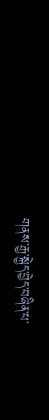གནས་རྒྱ་སྐྱེད་བྱེད་བཞིན་པ་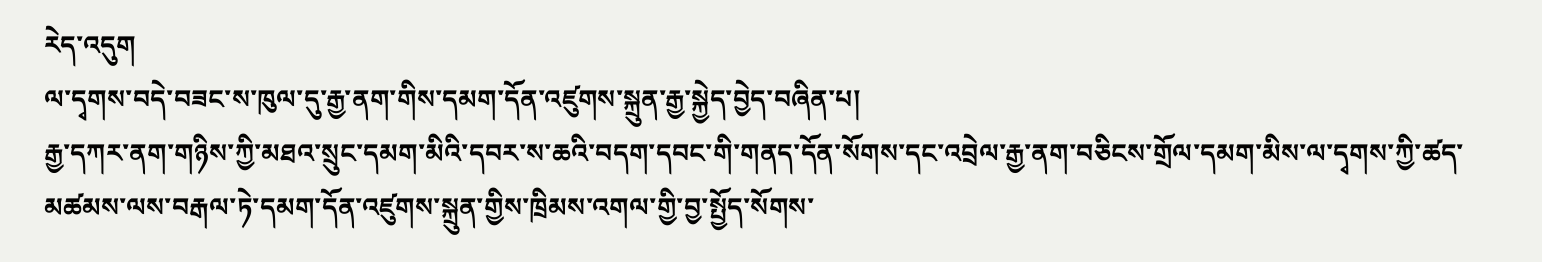རེད་འདུག
ལ་དྭགས་བདེ་བཟང་ས་ཁུལ་དུ་རྒྱ་ནག་གིས་དམག་དོན་འཛུགས་སྐྲུན་རྒྱ་སྐྱེད་བྱེད་བཞིན་པ།
རྒྱ་དཀར་ནག་གཉིས་ཀྱི་མཐའ་སྲུང་དམག་མིའི་དབར་ས་ཆའི་བདག་དབང་གི་གནད་དོན་སོགས་དང་འབྲེལ་རྒྱ་ནག་བཅིངས་གྲོལ་དམག་མིས་ལ་དྭགས་ཀྱི་ཚད་མཚམས་ལས་བརྒལ་ཏེ་དམག་དོན་འཛུགས་སྐྲུན་གྱིས་ཁྲིམས་འགལ་གྱི་བྱ་སྤྱོད་སོགས་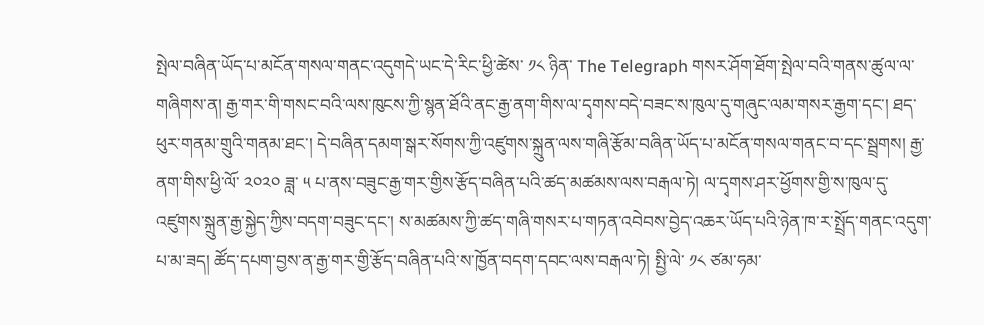སྤེལ་བཞིན་ཡོད་པ་མངོན་གསལ་གནང་འདུགདེ་ཡང་དེ་རིང་ཕྱི་ཚེས་ ༡༨ ཉིན་ The Telegraph གསར་ཤོག་ཐོག་སྤེལ་བའི་གནས་ཚུལ་ལ་གཞིགས་ན། རྒྱ་གར་གི་གསང་བའི་ལས་ཁུངས་ཀྱི་སྙན་ཐོའི་ནང་རྒྱ་ནག་གིས་ལ་དྭགས་བདེ་བཟང་ས་ཁུལ་དུ་གཞུང་ལམ་གསར་རྒྱག་དང་། ཐད་ཕུར་གནམ་གྲུའི་གནམ་ཐང་། དེ་བཞིན་དམག་སྒར་སོགས་ཀྱི་འཛུགས་སྐྲུན་ལས་གཞི་རྩོམ་བཞིན་ཡོད་པ་མངོན་གསལ་གནང་བ་དང་སྦྲགས། རྒྱ་ནག་གིས་ཕྱི་ལོ་ ༢༠༢༠ ཟླ་ ༥ པ་ནས་བཟུང་རྒྱ་གར་གྱིས་རྩོད་བཞིན་པའི་ཚད་མཚམས་ལས་བརྒལ་ཏེ། ལ་དྭགས་ཤར་ཕྱོགས་གྱི་ས་ཁུལ་དུ་འཛུགས་སྐྲུན་རྒྱ་སྐྱེད་ཀྱིས་བདག་བཟུང་དང་། ས་མཚམས་ཀྱི་ཚད་གཞི་གསར་པ་གཏན་འབེབས་བྱེད་འཆར་ཡོད་པའི་ཉེན་ཁ་ར་སྤྲོད་གནང་འདུག་པ་མ་ཟད། ཚོད་དཔག་བྱས་ན་རྒྱ་གར་གྱི་རྩོད་བཞིན་པའི་ས་ཁྱོན་བདག་དབང་ལས་བརྒལ་ཏེ། སྤྱི་ལེ་ ༡༨ ཙམ་ཧམ་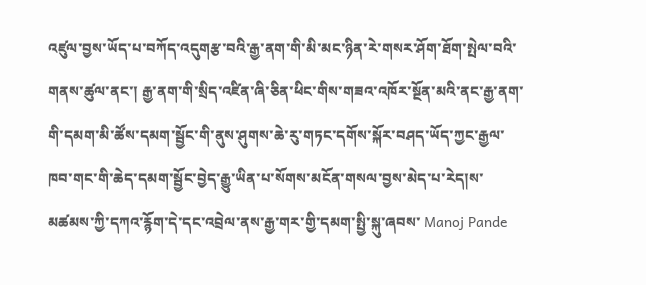འཛུལ་བྱས་ཡོད་པ་བཀོད་འདུགརྩ་བའི་རྒྱ་ནག་གི་མི་མང་ཉིན་རེ་གསར་ཤོག་ཐོག་སྤེལ་བའི་གནས་ཚུལ་ནང་། རྒྱ་ནག་གི་སྲིད་འཛིན་ཞི་ཅིན་ཕིང་གིས་གཟའ་འཁོར་སྔོན་མའི་ནང་རྒྱ་ནག་གི་དམག་མི་ཚོས་དམག་སྦྱོང་གི་ནུས་ཤུགས་ཆེ་རུ་གཏང་དགོས་སྐོར་བཤད་ཡོད་ཀྱང་རྒྱལ་ཁབ་གང་གི་ཆེད་དམག་སྦྱོང་བྱེད་རྒྱུ་ཡིན་པ་སོགས་མངོན་གསལ་བྱས་མེད་པ་རེད།ས་མཚམས་ཀྱི་དཀའ་རྙོག་དེ་དང་འབྲེལ་ནས་རྒྱ་གར་གྱི་དམག་སྤྱི་སྐུ་ཞབས་ Manoj Pande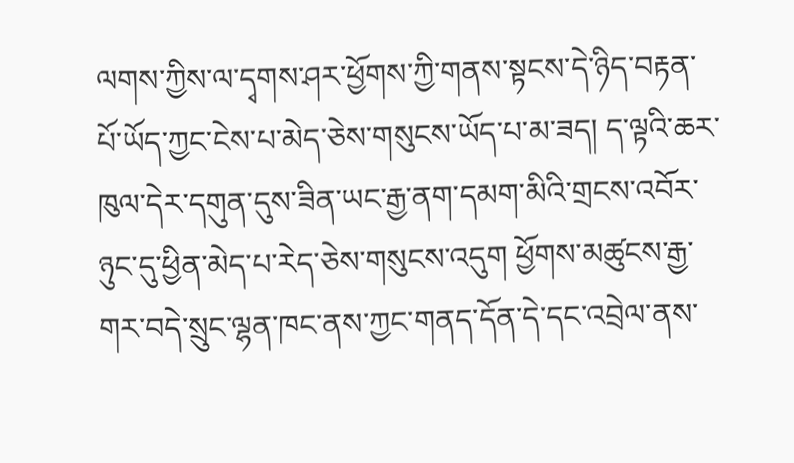ལགས་ཀྱིས་ལ་དྭགས་ཤར་ཕྱོགས་ཀྱི་གནས་སྟངས་དེ་ཉིད་བརྟན་པོ་ཡོད་ཀྱང་ངེས་པ་མེད་ཅེས་གསུངས་ཡོད་པ་མ་ཟད། ད་ལྟའི་ཆར་ཁུལ་དེར་དགུན་དུས་ཟིན་ཡང་རྒྱ་ནག་དམག་མིའི་གྲངས་འབོར་ཉུང་དུ་ཕྱིན་མེད་པ་རེད་ཅེས་གསུངས་འདུག ཕྱོགས་མཚུངས་རྒྱ་གར་བདེ་སྲུང་ལྷན་ཁང་ནས་ཀྱང་གནད་དོན་དེ་དང་འབྲེལ་ནས་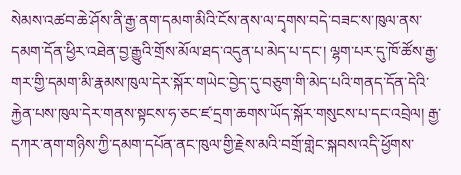སེམས་འཚབ་ཆེ་ཤོས་ནི་རྒྱ་ནག་དམག་མིའི་ངོས་ནས་ལ་དྭགས་བདེ་བཟང་ས་ཁུལ་ནས་དམག་དོན་ཕྱིར་འཐེན་བྱ་རྒྱུའི་གྲོས་མོལ་ཐད་འདུན་པ་མེད་པ་དང་། ལྷག་པར་དུ་ཁོ་ཚོས་རྒྱ་གར་གྱི་དམག་མི་རྣམས་ཁུལ་དེར་སྐོར་གཡེང་བྱེད་དུ་བཅུག་གི་མེད་པའི་གནད་དོན་དེའི་རྐྱེན་པས་ཁུལ་དེར་གནས་སྟངས་ཧ་ཅང་ཛ་དྲག་ཆགས་ཡོད་སྐོར་གསུངས་པ་དང་འབྲེལ། རྒྱ་དཀར་ནག་གཉིས་ཀྱི་དམག་དཔོན་ནང་ཁུལ་གྱི་རྗེས་མའི་བགྲོ་གླེང་སྐབས་འདི་ཕྱོགས་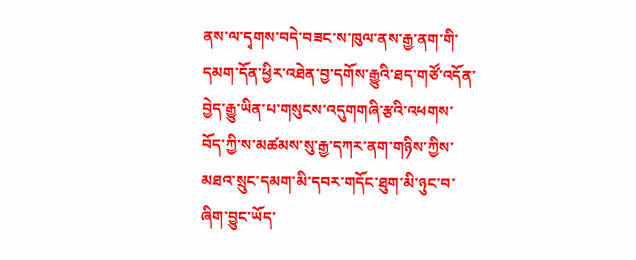ནས་ལ་དྭགས་བདེ་བཟང་ས་ཁུལ་ནས་རྒྱ་ནག་གི་དམག་དོན་ཕྱིར་འཐེན་བྱ་དགོས་རྒྱུའི་ཐད་གཙོ་འདོན་བྱེད་རྒྱུ་ཡིན་པ་གསུངས་འདུགགཞི་རྩའི་འཕགས་བོད་ཀྱི་ས་མཚམས་སུ་རྒྱ་དཀར་ནག་གཉིས་ཀྱིས་མཐའ་སྲུང་དམག་མི་དབར་གདོང་ཐུག་མི་ཉུང་བ་ཞིག་བྱུང་ཡོད་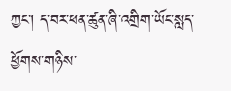ཀྱང་། ད་བར་ཕན་ཚུན་ཞི་འགྲིག་ཡོང་སླད་ཕྱོགས་གཉིས་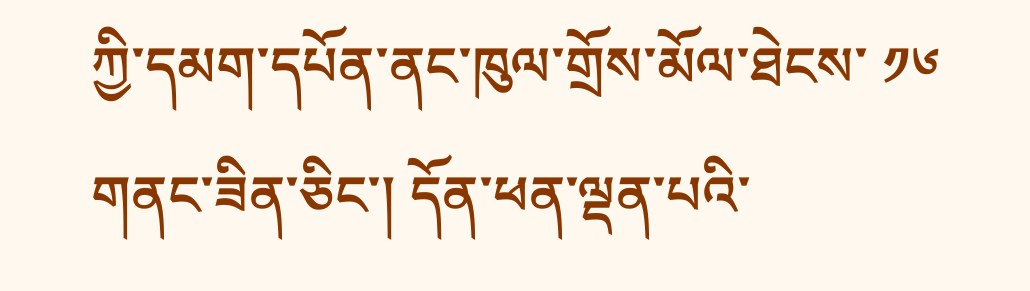ཀྱི་དམག་དཔོན་ནང་ཁུལ་གྲོས་མོལ་ཐེངས་ ༡༦ གནང་ཟིན་ཅིང་། དོན་ཕན་ལྡན་པའི་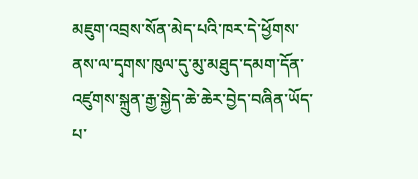མཇུག་འབྲས་སོན་མེད་པའི་ཁར་དེ་ཕྱོགས་ནས་ལ་དྭགས་ཁུལ་དུ་མུ་མཐུད་དམག་དོན་འཛུགས་སྐྲུན་རྒྱ་སྐྱེད་ཆེ་ཆེར་བྱེད་བཞིན་ཡོད་པ་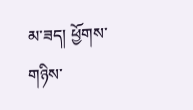མ་ཟད། ཕྱོགས་གཉིས་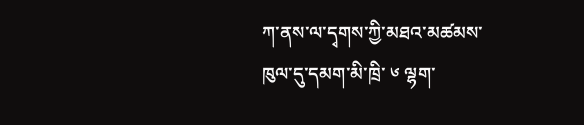ཀ་ནས་ལ་དྭགས་ཀྱི་མཐའ་མཚམས་ཁུལ་དུ་དམག་མི་ཁྲི་ ༦ ལྷག་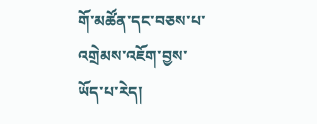གོ་མཚོན་དང་བཅས་པ་འགྲེམས་འཇོག་བྱས་ཡོད་པ་རེད།